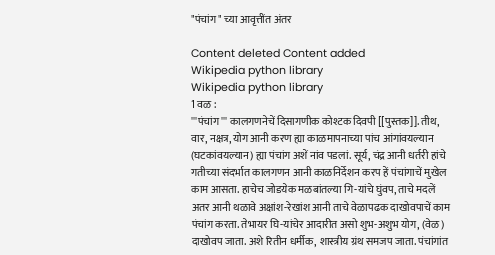"पंचांग" च्या आवृत्तींत अंतर

Content deleted Content added
Wikipedia python library
Wikipedia python library
1 वळ :
'''पंचांग''' कालगणनेचें दिसागणीक कोश्टक दिवपी [[पुस्तक]]. तीथ, वार, नक्षत्र, योग आनी करण ह्या काळमापनाच्या पांच आंगांवयल्यान (घटकांवयल्यान) ह्या पंचांग अशें नांव पडलां. सूर्य, चंद्र आनी धर्तरी हांचे गतीच्या संदर्भात कालगणन आनी काळनिर्देशन करप हें पंचांगाचें मुखेल काम आसता. हाचेच जोडयेक मळबांतल्या गि-यांचे घुंवप, ताचे मदलें अतर आनी थळावे अक्षांश-रेखांश आनी ताचे वेळापढक दाखोवपाचें काम पंचांग करता. तेभायर घि-यांचेर आदारीत असो शुभ-अशुभ योग, (वेळ) दाखोवप जाता. अशे रितीन धर्मीक, शास्त्रीय ग्रंथ समजप जाता. पंचांगांत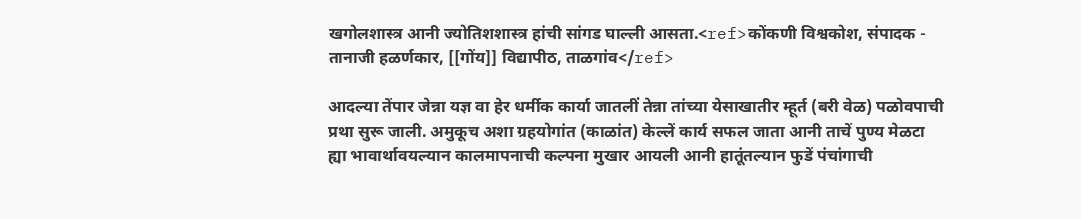खगोलशास्त्र आनी ज्योतिशशास्त्र हांची सांगड घाल्ली आसता.<ref>कोंकणी विश्वकोश, संपादक - तानाजी हळर्णकार, [[गोंय]] विद्यापीठ, ताळगांव</ref>

आदल्या तेंपार जेन्ना यज्ञ वा हेर धर्मीक कार्या जातलीं तेन्ना तांच्या येसाखातीर म्हूर्त (बरी वेळ) पळोवपाची प्रथा सुरू जाली. अमुकूच अशा ग्रहयोगांत (काळांत) केल्लें कार्य सफल जाता आनी ताचें पुण्य मेळटा ह्या भावार्थावयल्यान कालमापनाची कल्पना मुखार आयली आनी हातूंतल्यान फुडें पंचांगाची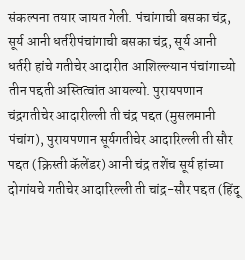संकल्पना तयार जायत गेली. पंचांगाची बसका चंद्र, सूर्य आनी धर्तरीपंचांगाची बसका चंद्र, सूर्य आनी धर्तरी हांचे गतीचेर आदारीत आशिल्ल्यान पंचांगाच्यो तीन पद्दती अस्तित्वांत आयल्यो. पुरायपणान चंद्रगतीचेर आदारील्ली ती चंद्र पद्दत (मुसलमानी पंचांग), पुरायपणान सूर्यगतीचेर आदारिल्ली ती सौर पद्दत (क्रिस्ती कॅलेंडर) आनी चंद्र तशेंच सूर्य हांच्या दोगांयचे गतीचेर आदारिल्ली ती चांद्र-सौर पद्दत (हिंदू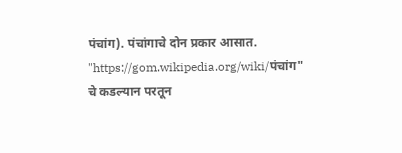पंचांग). पंचांगाचे दोन प्रकार आसात.
"https://gom.wikipedia.org/wiki/पंचांग" चे कडल्यान परतून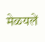मेळयलें